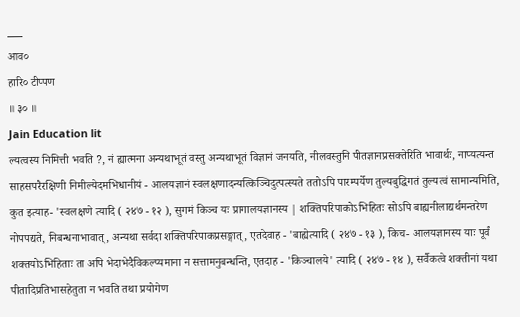___
आव०
हारि० टीप्पण
॥ ३० ॥
Jain Education lit
ल्यत्वस्य निमित्ती भवति ?, नं ह्यात्मना अन्यथाभूतं वस्तु अन्यथाभूतं विज्ञानं जनयति, नीलवस्तुनि पीतज्ञानप्रसक्तेरिति भावार्थः, नाप्यत्यन्त साहसपरैरक्षिणी निमील्येदमभिधानीयं - आलयज्ञानं स्वलक्षणादन्यत्किञ्चिदुत्पत्स्यते ततोऽपि पारम्पर्येण तुल्यबुद्धिगतं तुल्यत्वं सामान्यमिति, कुत इत्याह- 'स्वलक्षणे त्यादि ( २४७ - १२ ), सुगमं किञ्च यः प्रागालयज्ञानस्य | शक्तिपरिपाकोऽभिहितः सोऽपि बाह्यनीलाद्यर्थमन्तरेण नोपपद्यते, निबन्धनाभावात्, अन्यथा सर्वदा शक्तिपरिपाकप्रसङ्गात्, एतदेवाह - 'बाह्येत्यादि ( २४७ - १३ ), किच- आलयज्ञानस्य याः पूर्वं शक्तयोऽभिहिताः ता अपि भेदाभेदैविकल्प्यमाना न सत्तामनुबन्धन्ति, एतदाह - 'किञ्चालये' त्यादि ( २४७ - १४ ), सर्वैकत्वे शक्तीनां यथा पीतादिप्रतिभासहेतुता न भवति तथा प्रयोगेण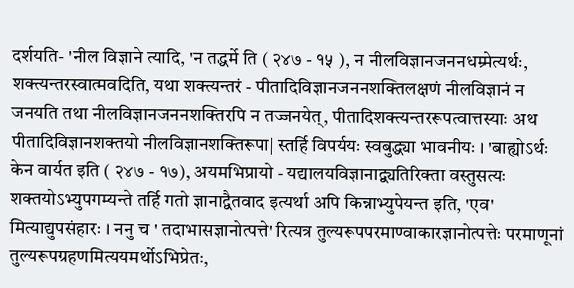दर्शयति- 'नील विज्ञाने त्यादि, 'न तद्धर्मे ति ( २४७ - १५ ), न नीलविज्ञानजननधम्र्मेत्यर्थः, शक्त्यन्तरस्वात्मवदिति, यथा शक्त्यन्तरं - पीतादिविज्ञानजननशक्तिलक्षणं नीलविज्ञानं न जनयति तथा नीलविज्ञानजननशक्तिरपि न तज्जनयेत्, पीतादिशक्त्यन्तररूपत्वात्तस्याः अथ पीतादिविज्ञानशक्तयो नीलविज्ञानशक्तिरूपा| स्तर्हि विपर्ययः स्वबुद्ध्या भावनीयः । 'बाह्योऽर्थः केन वार्यत इति ( २४७ - १७), अयमभिप्रायो - यद्यालयविज्ञानाद्व्यतिरिक्ता वस्तुसत्यः शक्तयोऽभ्युपगम्यन्ते तर्हि गतो ज्ञानाद्वैतवाद इत्यर्था अपि किन्नाभ्युपेयन्त इति, 'एव' मित्याद्युपसंहारः । ननु च ' तदाभासज्ञानोत्पत्ते' रित्यत्र तुल्यरूपपरमाण्वाकारज्ञानोत्पत्तेः परमाणूनां तुल्यरूपग्रहणमित्ययमर्थोऽभिप्रेतः,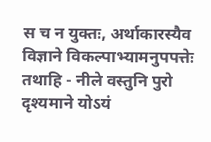स च न युक्तः, अर्थाकारस्यैव विज्ञाने विकल्पाभ्यामनुपपत्तेः तथाहि - नीले वस्तुनि पुरो दृश्यमाने योऽयं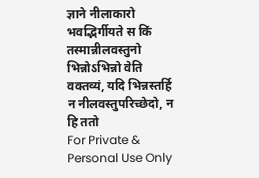ज्ञाने नीलाकारो भवद्भिर्गीयते स किं तस्मान्नीलवस्तुनो भिन्नोऽभिन्नो वेति वक्तव्यं, यदि भिन्नस्तर्हि न नीलवस्तुपरिच्छेदो, न हि ततो
For Private & Personal Use Only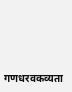गणधरवकव्यता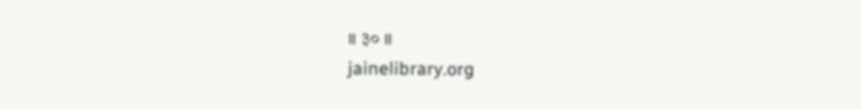॥ ३० ॥
jainelibrary.org